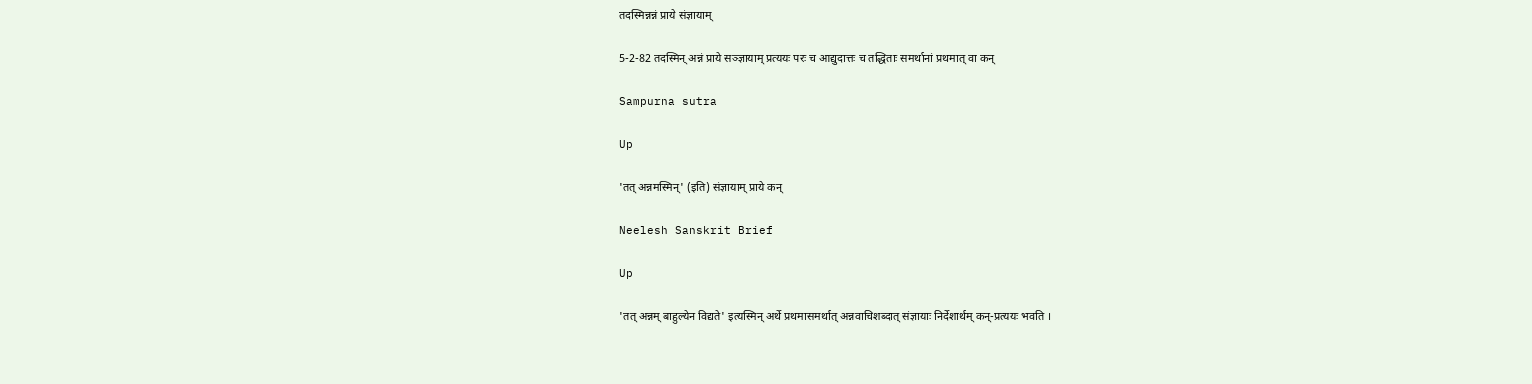तदस्मिन्नन्नं प्राये संज्ञायाम्

5-2-82 तदस्मिन् अन्नं प्राये सञ्ज्ञायाम् प्रत्ययः परः च आद्युदात्तः च तद्धिताः समर्थानां प्रथमात् वा कन्

Sampurna sutra

Up

'तत् अन्नमस्मिन्' (इति) संज्ञायाम् प्राये कन्

Neelesh Sanskrit Brief

Up

'तत् अन्नम् बाहुल्येन विद्यते' इत्यस्मिन् अर्थे प्रथमासमर्थात् अन्नवाचिशब्दात् संज्ञायाः निर्देशार्थम् कन्-प्रत्ययः भवति ।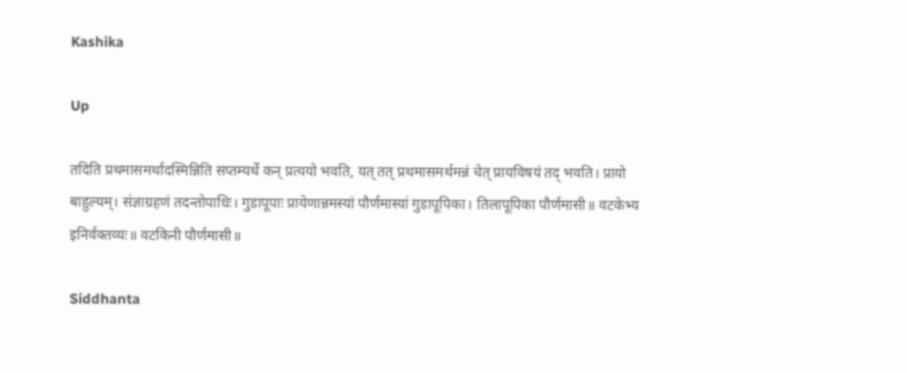Kashika

Up

तदिति प्रथमासमर्थादस्मिन्निति सप्तम्यर्थे कन् प्रत्ययो भवति, यत् तत् प्रथमासमर्थमन्नं चेत् प्रायविषयं तद् भवति। प्रायो बाहुल्यम्। संज्ञाग्रहणं तदन्तोपाधिः। गुडापूपाः प्रायेणान्नमस्यां पौर्णमास्यां गुडापूपिका। तिलापूपिका पौर्णमासी॥ वटकेभ्य इनिर्वक्तव्यः॥ वटकिनी पौर्णमासी॥

Siddhanta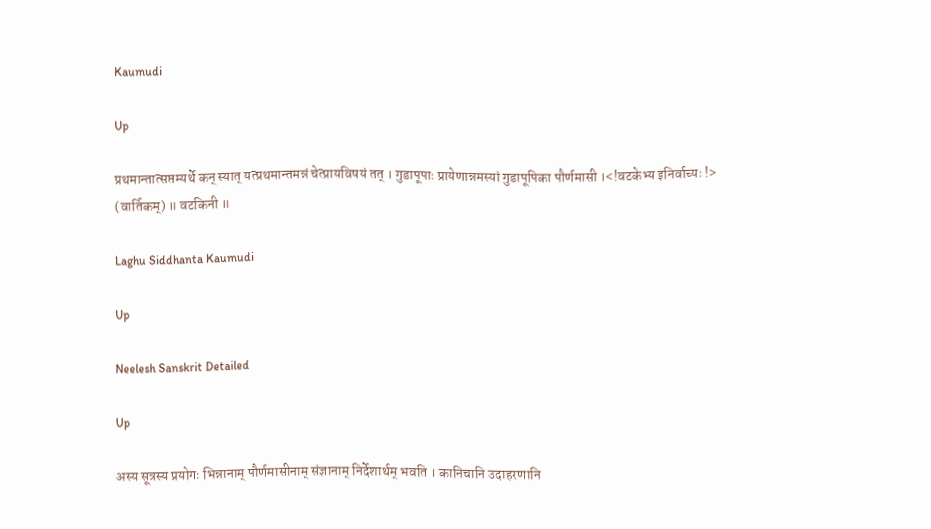Kaumudi

Up

प्रथमान्तात्सप्तम्यर्थे कन् स्यात् यत्प्रथमान्तमन्नं चेत्प्रायविषयं तत् । गुडापूपाः प्रायेणान्नमस्यां गुडापूपिका पौर्णमासी ।<!वटकेभ्य इनिर्वाच्यः !> (वार्तिकम्) ॥ वटकिनी ॥

Laghu Siddhanta Kaumudi

Up

Neelesh Sanskrit Detailed

Up

अस्य सूत्रस्य प्रयोगः भिन्नानाम् पौर्णमासीनाम् संज्ञानाम् निर्देशार्थम् भवति । कानिचानि उदाहरणानि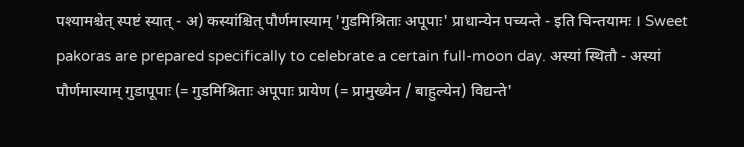पश्यामश्चेत् स्पष्टं स्यात् - अ) कस्यांश्चित् पौर्णमास्याम् 'गुडमिश्रिताः अपूपाः' प्राधान्येन पच्यन्ते - इति चिन्तयामः । Sweet pakoras are prepared specifically to celebrate a certain full-moon day. अस्यां स्थितौ - अस्यां पौर्णमास्याम् गुडापूपाः (= गुडमिश्रिताः अपूपाः प्रायेण (= प्रामुख्येन / बाहुल्येन) विद्यन्ते'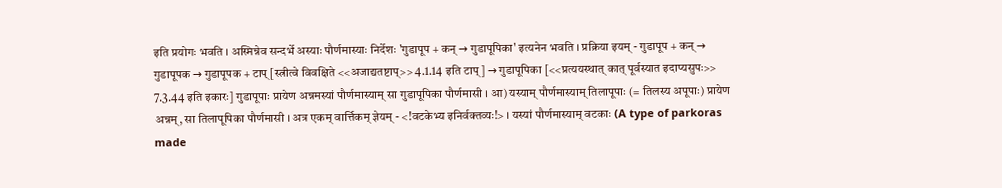इति प्रयोगः भवति । अस्मिन्नेव सन्दर्भे अस्याः पौर्णमास्याः निर्देशः 'गुडापूप + कन् → गुडापूपिका' इत्यनेन भवति । प्रक्रिया इयम् - गुडापूप + कन् → गुडापूपक → गुडापूपक + टाप् [स्त्रीत्वे विवक्षिते <<अजाद्यतष्टाप्>> 4.1.14 इति टाप्] → गुडापूपिका [<<प्रत्ययस्थात् कात् पूर्वस्यात इदाप्यसुपः>> 7.3.44 इति इकारः] गुडापूपाः प्रायेण अन्नमस्यां पौर्णमास्याम् सा गुडापूपिका पौर्णमासी । आ) यस्याम् पौर्णमास्याम् तिलापूपाः (= तिलस्य अपूपाः) प्रायेण अन्नम्, सा तिलापूपिका पौर्णमासी । अत्र एकम् वार्त्तिकम् ज्ञेयम् - <!वटकेभ्य इनिर्वक्तव्यः!> । यस्यां पौर्णमास्याम् वटकाः (A type of parkoras made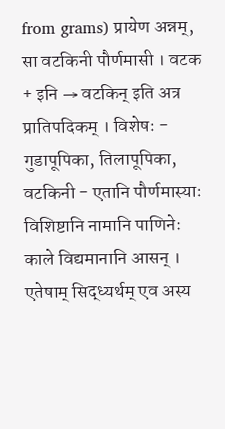from grams) प्रायेण अन्नम्, सा वटकिनी पौर्णमासी । वटक + इनि → वटकिन् इति अत्र प्रातिपदिकम् । विशेषः - गुडापूपिका, तिलापूपिका, वटकिनी - एतानि पौर्णमास्याः विशिष्टानि नामानि पाणिनेः काले विद्यमानानि आसन् । एतेषाम् सिद्ध्यर्थम् एव अस्य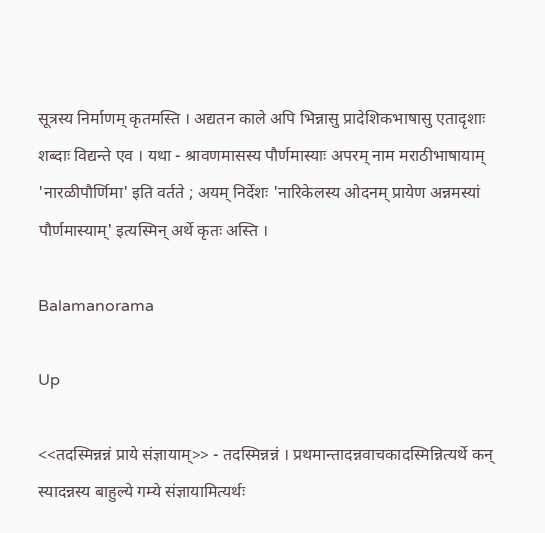सूत्रस्य निर्माणम् कृतमस्ति । अद्यतन काले अपि भिन्नासु प्रादेशिकभाषासु एतादृशाः शब्दाः विद्यन्ते एव । यथा - श्रावणमासस्य पौर्णमास्याः अपरम् नाम मराठीभाषायाम् 'नारळीपौर्णिमा' इति वर्तते ; अयम् निर्देशः 'नारिकेलस्य ओदनम् प्रायेण अन्नमस्यां पौर्णमास्याम्' इत्यस्मिन् अर्थे कृतः अस्ति ।

Balamanorama

Up

<<तदस्मिन्नन्नं प्राये संज्ञायाम्>> - तदस्मिन्नन्नं । प्रथमान्तादन्नवाचकादस्मिन्नित्यर्थे कन् स्यादन्नस्य बाहुल्ये गम्ये संज्ञायामित्यर्थः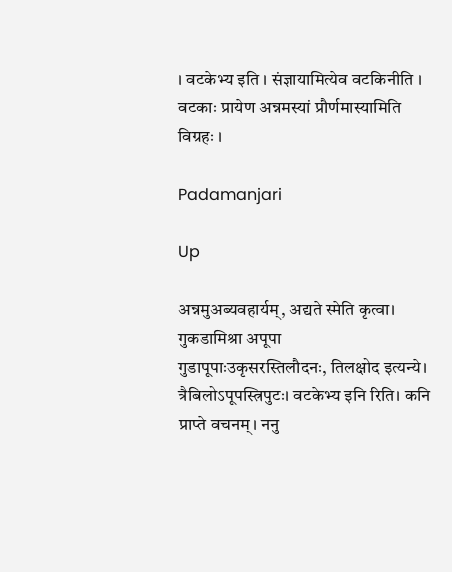। वटकेभ्य इति । संज्ञायामित्येव वटकिनीति । वटकाः प्रायेण अन्नमस्यां प्रौर्णमास्यामिति विग्रहः ।

Padamanjari

Up

अन्नमुअब्यवहार्यम्, अद्यते स्मेति कृत्वा। गुकडामिश्रा अपूपा गुडापूपाःउकृसरस्तिलौदनः, तिलक्षोद इत्यन्ये। त्रैबिलोऽपूपस्त्रिपुटः। वटकेभ्य इनि रिति। कनि प्राप्ते वचनम्। ननु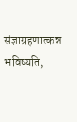संज्ञाग्रहणात्कन्न भविष्यति,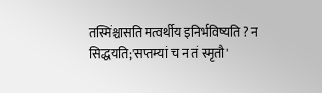तस्मिंश्चासति मत्वर्थीय इनिर्भविष्यति ? न सिद्धयति;'सप्तम्यां च न तं स्मृतौ'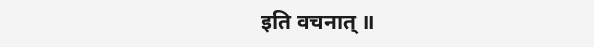इति वचनात् ॥